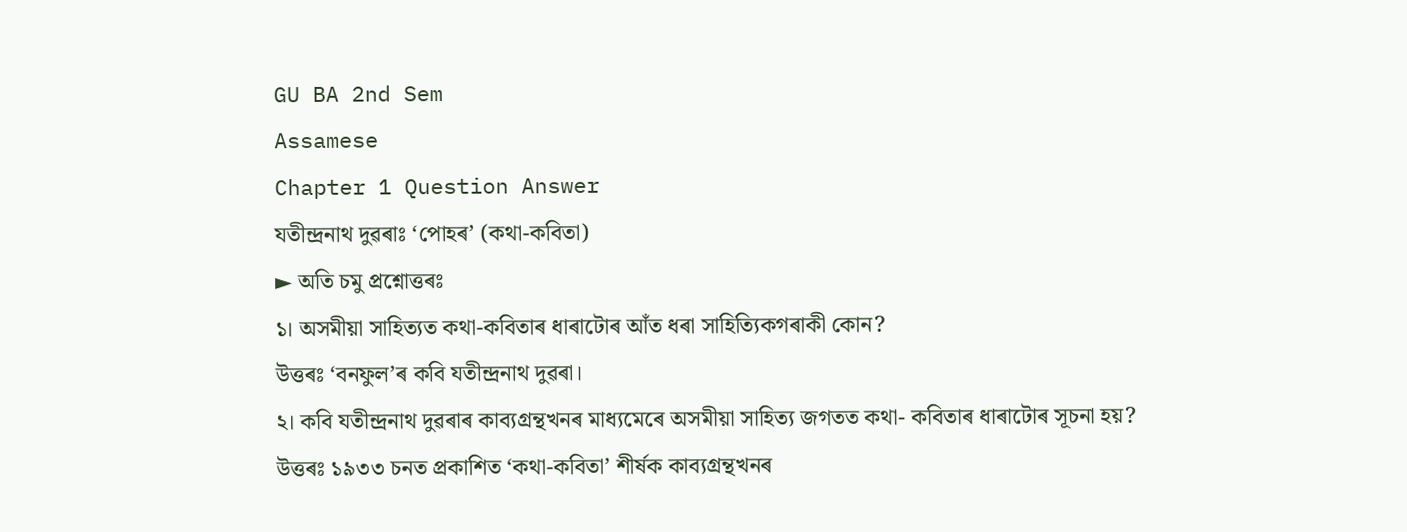GU BA 2nd Sem
Assamese
Chapter 1 Question Answer
যতীন্দ্ৰনাথ দুৱৰাঃ ‘পোহৰ’ (কথা-কবিতা)
► অতি চমু প্রশ্নোত্তৰঃ
১। অসমীয়া সাহিত্যত কথা-কবিতাৰ ধাৰাটোৰ আঁত ধৰা সাহিত্যিকগৰাকী কোন?
উত্তৰঃ ‘বনফুল’ৰ কবি যতীন্দ্ৰনাথ দুৱৰা।
২। কবি যতীন্দ্ৰনাথ দুৱৰাৰ কাব্যগ্রন্থখনৰ মাধ্যমেৰে অসমীয়া সাহিত্য জগতত কথা- কবিতাৰ ধাৰাটোৰ সূচনা হয়?
উত্তৰঃ ১৯৩৩ চনত প্রকাশিত ‘কথা-কবিতা’ শীর্ষক কাব্যগ্রন্থখনৰ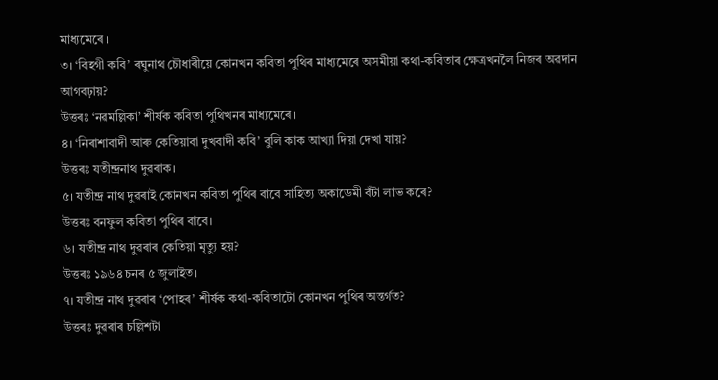মাধ্যমেৰে ।
৩। ‘বিহগী কবি’ ৰঘুনাথ চৌধাৰীয়ে কোনখন কবিতা পুথিৰ মাধ্যমেৰে অসমীয়া কথা-কবিতাৰ ক্ষেত্ৰখনলৈ নিজৰ অৱদান আগবঢ়ায়?
উত্তৰঃ ‘নৱমল্লিকা’ শীর্ষক কবিতা পুথিখনৰ মাধ্যমেৰে।
৪। ‘নিৰাশাবাদী আৰু কেতিয়াবা দুখবাদী কবি’ বুলি কাক আখ্যা দিয়া দেখা যায়?
উত্তৰঃ যতীন্দ্ৰনাথ দুৱৰাক।
৫। যতীন্দ্ৰ নাথ দুৱৰাই কোনখন কবিতা পুথিৰ বাবে সাহিত্য অকাডেমী বঁটা লাভ কৰে?
উত্তৰঃ বনফুল কবিতা পুথিৰ বাবে।
৬। যতীন্দ্ৰ নাথ দুৱৰাৰ কেতিয়া মৃত্যু হয়?
উত্তৰঃ ১৯৬৪ চনৰ ৫ জুলাইত।
৭। যতীন্দ্ৰ নাথ দুৱৰাৰ ‘পোহৰ’ শীর্ষক কথা-কবিতাটো কোনখন পুথিৰ অন্তৰ্গত?
উত্তৰঃ দুৱৰাৰ চল্লিশটা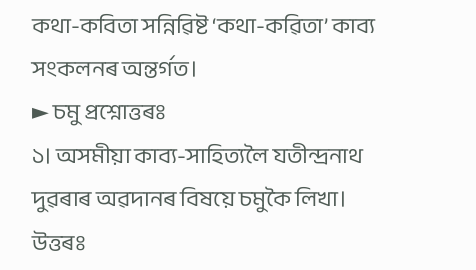কথা-কবিতা সন্নিৱিষ্ট ‘কথা-কৱিতা’ কাব্য সংকলনৰ অন্তৰ্গত।
► চমু প্রশ্নোত্তৰঃ
১। অসমীয়া কাব্য-সাহিত্যলৈ যতীন্দ্ৰনাথ দুৱৰাৰ অৱদানৰ বিষয়ে চমুকৈ লিখা।
উত্তৰঃ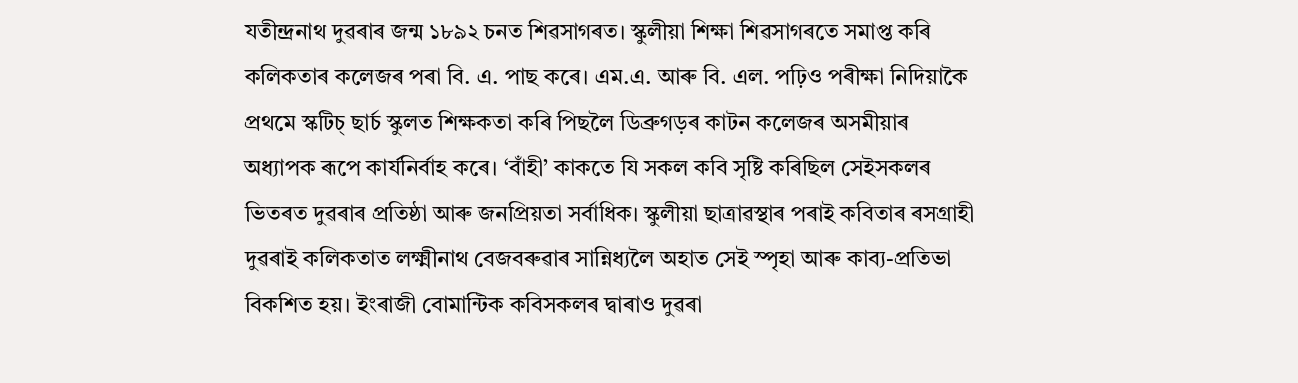যতীন্দ্ৰনাথ দুৱৰাৰ জন্ম ১৮৯২ চনত শিৱসাগৰত। স্কুলীয়া শিক্ষা শিৱসাগৰতে সমাপ্ত কৰি কলিকতাৰ কলেজৰ পৰা বি. এ. পাছ কৰে। এম.এ. আৰু বি. এল. পঢ়িও পৰীক্ষা নিদিয়াকৈ প্ৰথমে স্কটিচ্ ছার্চ স্কুলত শিক্ষকতা কৰি পিছলৈ ডিব্ৰুগড়ৰ কাটন কলেজৰ অসমীয়াৰ অধ্যাপক ৰূপে কার্যনির্বাহ কৰে। ‘বাঁহী’ কাকতে যি সকল কবি সৃষ্টি কৰিছিল সেইসকলৰ ভিতৰত দুৱৰাৰ প্রতিষ্ঠা আৰু জনপ্রিয়তা সর্বাধিক। স্কুলীয়া ছাত্ৰাৱস্থাৰ পৰাই কবিতাৰ ৰসগ্রাহী দুৱৰাই কলিকতাত লক্ষ্মীনাথ বেজবৰুৱাৰ সান্নিধ্যলৈ অহাত সেই স্পৃহা আৰু কাব্য-প্রতিভা বিকশিত হয়। ইংৰাজী বোমান্টিক কবিসকলৰ দ্বাৰাও দুৱৰা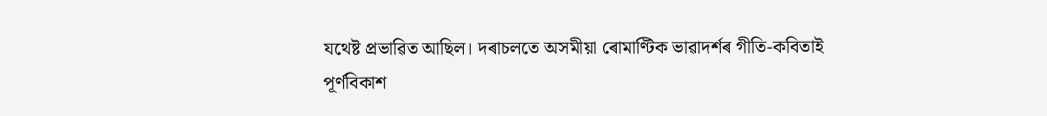যথেষ্ট প্ৰভাৱিত আছিল। দৰাচলতে অসমীয়া ৰোমাণ্টিক ভাৱাদৰ্শৰ গীতি-কবিতাই পূর্ণবিকাশ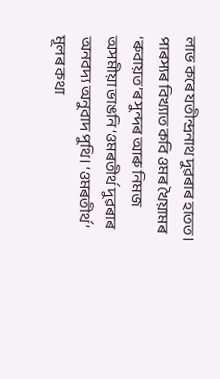লাভ কৰে যতীন্দ্ৰনাথ দুৱৰাৰ হাতত। পাৰস্যৰ বিখ্যাত কবি ওমৰ খৈয়ামৰ ‘ৰুবায়ত’ৰ সুন্দৰ আৰু নিমজ অসমীয়া ভাঙনি ‘ওমৰতীৰ্থ দুৱৰাৰ অনবদ্য অনুবাদ পুথি। ‘ওমৰতীৰ্থ’ মূলৰ কথা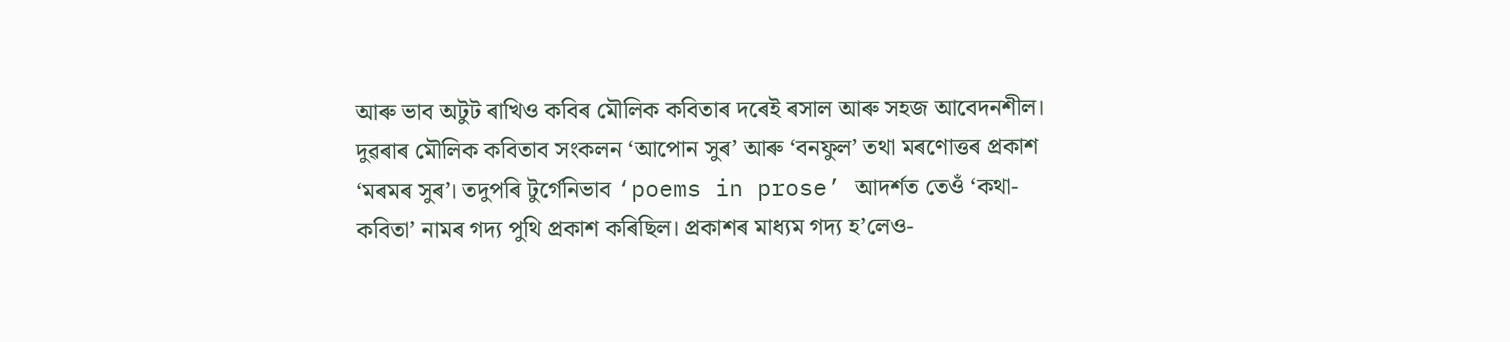আৰু ভাব অটুট ৰাখিও কবিৰ মৌলিক কবিতাৰ দৰেই ৰসাল আৰু সহজ আবেদনশীল। দুৱৰাৰ মৌলিক কবিতাব সংকলন ‘আপোন সুৰ’ আৰু ‘বনফুল’ তথা মৰণোত্তৰ প্ৰকাশ ‘মৰমৰ সুৰ’। তদুপৰি টুর্গেনিভাব ‘poems in prose’ আদর্শত তেওঁ ‘কথা-কবিতা’ নামৰ গদ্য পুথি প্রকাশ কৰিছিল। প্ৰকাশৰ মাধ্যম গদ্য হ’লেও-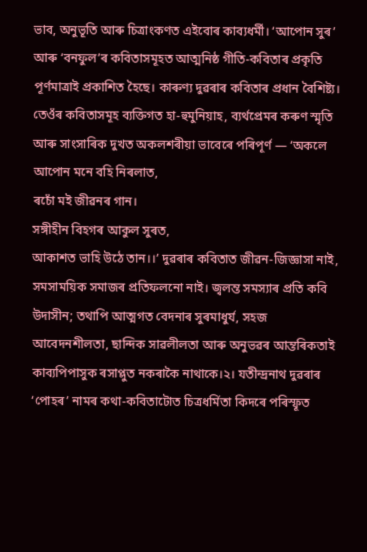ভাব, অনুভূতি আৰু চিত্রাংকণত এইবোৰ কাব্যধর্মী। ‘আপোন সুৰ’ আৰু ‘বনফুল’ৰ কবিতাসমূহত আত্মনিষ্ঠ গীতি-কবিতাৰ প্ৰকৃতি পূর্ণমাত্রাই প্রকাশিত হৈছে। কাৰুণ্য দুৱৰাৰ কবিতাৰ প্ৰধান বৈশিষ্ট্য। তেওঁৰ কবিতাসমূহ ব্যক্তিগত হা-হুমুনিয়াহ, ব্যৰ্থপ্ৰেমৰ কৰুণ স্মৃতি আৰু সাংসাৰিক দুখত অকলশৰীয়া ভাবেৰে পৰিপূৰ্ণ — ‘অকলে আপোন মনে বহি নিৰলাত,
ৰচোঁ মই জীৱনৰ গান।
সঙ্গীহীন বিহগৰ আকুল সুৰত,
আকাশত ভাহি উঠে তান।।’ দুৱৰাৰ কবিতাত জীৱন-জিজ্ঞাসা নাই, সমসাময়িক সমাজৰ প্ৰতিফলনো নাই। জ্বলন্ত সমস্যাৰ প্ৰতি কবি উদাসীন; তথাপি আত্মগত বেদনাৰ সুৰমাধুর্য, সহজ আবেদনশীলতা, ছান্দিক সাৱলীলতা আৰু অনুভৱৰ আন্তৰিকতাই কাব্যপিপাসুক ৰসাপ্লুত নকৰাকৈ নাথাকে।২। যতীন্দ্রনাথ দুৱৰাৰ ‘পোহৰ’ নামৰ কথা-কবিতাটোত চিত্রধর্মিতা কিদৰে পৰিস্ফূত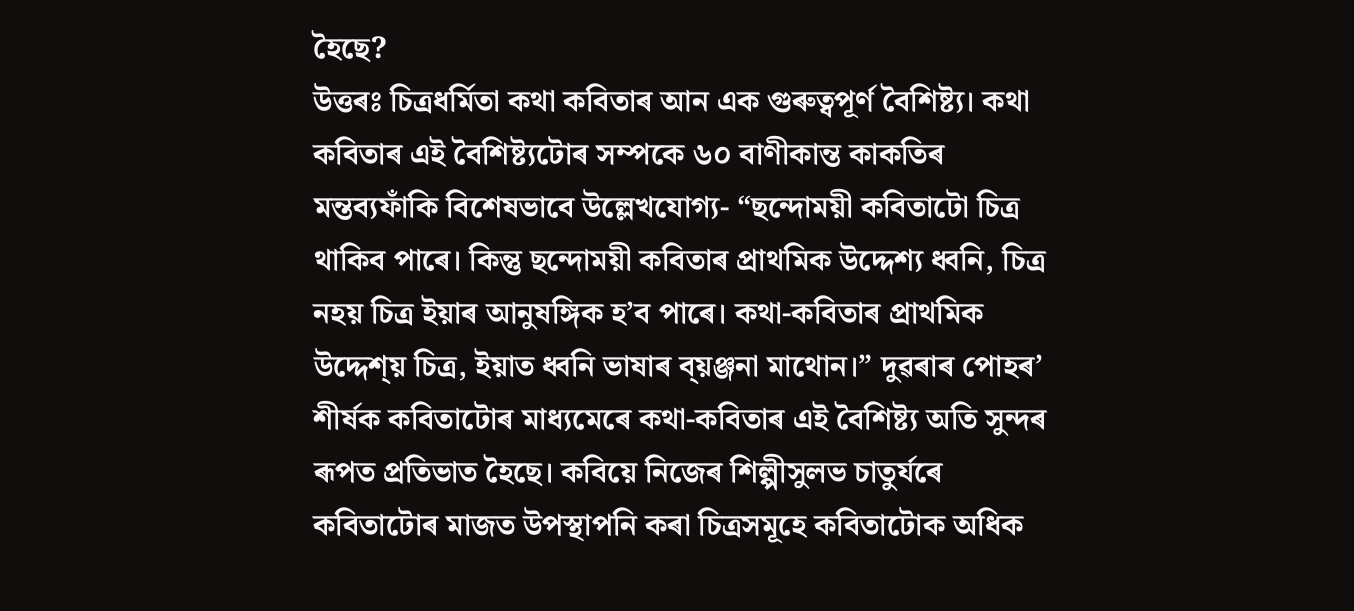হৈছে?
উত্তৰঃ চিত্রধর্মিতা কথা কবিতাৰ আন এক গুৰুত্বপূৰ্ণ বৈশিষ্ট্য। কথা কবিতাৰ এই বৈশিষ্ট্যটোৰ সম্পকে ৬০ বাণীকান্ত কাকতিৰ মন্তব্যফাঁকি বিশেষভাবে উল্লেখযোগ্য- “ছন্দোময়ী কবিতাটো চিত্ৰ থাকিব পাৰে। কিন্তু ছন্দোময়ী কবিতাৰ প্ৰাথমিক উদ্দেশ্য ধ্বনি, চিত্র নহয় চিত্র ইয়াৰ আনুষঙ্গিক হ’ব পাৰে। কথা-কবিতাৰ প্রাথমিক উদ্দেশ্য় চিত্ৰ, ইয়াত ধ্বনি ভাষাৰ ব্য়ঞ্জনা মাথোন।” দুৱৰাৰ পোহৰ’ শীর্ষক কবিতাটোৰ মাধ্যমেৰে কথা-কবিতাৰ এই বৈশিষ্ট্য অতি সুন্দৰ ৰূপত প্ৰতিভাত হৈছে। কবিয়ে নিজেৰ শিল্পীসুলভ চাতুর্যৰে কবিতাটোৰ মাজত উপস্থাপনি কৰা চিত্ৰসমূহে কবিতাটোক অধিক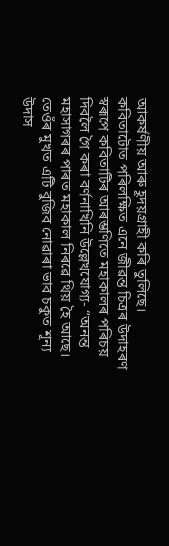আকৰ্ষণীয় আৰু হূদয়গ্ৰাহী কৰি তুলিছে। কবিতাটোত পৰিলক্ষিত এনে জীৱন্ত চিত্ৰৰ উদাহৰণ স্বৰূপে কবিতাটিৰ আৰম্ভণিতে মহাকালৰ পৰিচয় দিবলৈ গৈ কৰা বর্ণনাখিনি উল্লেখযোগ্য- “অনন্ত মহাসাগৰৰ পাৰত মহাকাল নিৰৱে থিয় হৈ আছে। তেওঁৰ মুখত এটি বুজিব নোৱাৰা ভাব চকুত শূন্য উদাস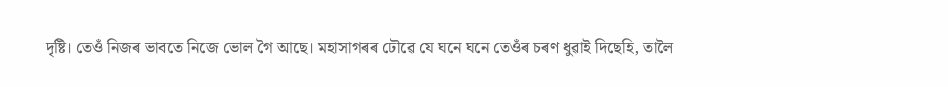দৃষ্টি। তেওঁ নিজৰ ভাবতে নিজে ভোল গৈ আছে। মহাসাগৰৰ ঢৌৱে যে ঘনে ঘনে তেওঁৰ চৰণ ধুৱাই দিছেহি, তালৈ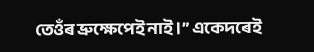তেওঁৰ ভ্ৰুক্ষেপেই নাই।” একেদৰেই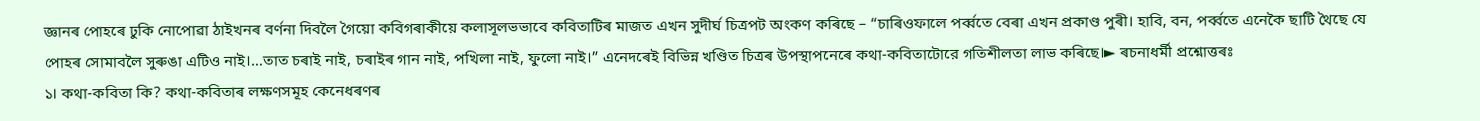জ্ঞানৰ পোহৰে ঢুকি নোপোৱা ঠাইখনৰ বৰ্ণনা দিবলৈ গৈয়ো কবিগৰাকীয়ে কলাসূলভভাবে কবিতাটিৰ মাজত এখন সুদীর্ঘ চিত্রপট অংকণ কৰিছে – “চাৰিওফালে পৰ্ব্বতে বেৰা এখন প্রকাণ্ড পুৰী। হাবি, বন, পৰ্ব্বতে এনেকৈ ছাটি থৈছে যে পোহৰ সোমাবলৈ সুৰুঙা এটিও নাই।…তাত চৰাই নাই, চৰাইৰ গান নাই, পখিলা নাই, ফুলো নাই।” এনেদৰেই বিভিন্ন খণ্ডিত চিত্ৰৰ উপস্থাপনেৰে কথা-কবিতাটোরে গতিশীলতা লাভ কৰিছে।► ৰচনাধর্মী প্রশ্নোত্তৰঃ
১। কথা-কবিতা কি? কথা-কবিতাৰ লক্ষণসমূহ কেনেধৰণৰ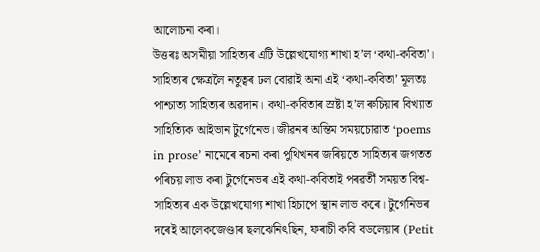আলোচনা কৰা।
উত্তৰঃ অসমীয়া সাহিত্যৰ এটি উল্লেখযোগ্য শাখা হ’ল ‘কথা-কবিতা’। সাহিত্যৰ ক্ষেত্ৰলৈ নতুত্বৰ ঢল বোৱাই অনা এই ‘কথা-কবিতা’ মূলতঃ পাশ্চাত্য সাহিত্যৰ অৱদান। কথা-কবিতাৰ স্রষ্টা হ’ল ৰুচিয়াৰ বিখ্যাত সাহিত্যিক আইভান টুর্গেনেভ। জীৱনৰ অন্তিম সময়চোৱাত ‘poems in prose’ নামেৰে ৰচনা কৰা পুথিখনৰ জৰিয়তে সাহিত্যৰ জগতত পৰিচয় লাভ কৰা টুর্গেনেভৰ এই কথা-কবিতাই পৰৱৰ্তী সময়ত বিশ্ব-সাহিত্যৰ এক উল্লেখযোগ্য শাখা হিচাপে স্থান লাভ কৰে। টুর্গেনিভৰ দৰেই আলেকজেণ্ডাৰ ছলঝেনিৎছিন, ফৰাচী কবি বডলেয়াৰ (Petit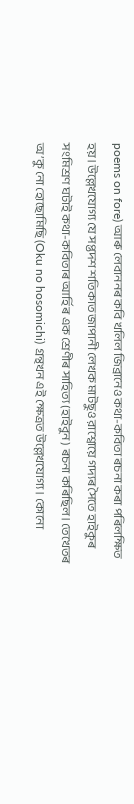poems on fore) আৰু লেবাননৰ কবি খলিল জিব্রানেও কথা-কবিতা ৰচনা কৰা পৰিলক্ষিত হয়। উল্লেখযোগ্য যে সপ্তদশ শতিকাত জাপানী লেখক মাটছুও রাশ্বোয়ে গদ্যৰ সৈতে হাইকুৰ সংমিশ্রণ ঘটাই কথা-কবিতাৰ আৰ্হিৰ এক শ্ৰেণীৰ সাহিত্য (হাইবুন) ৰচনা কৰিছিল। তেখেতৰ অ’কু নো হোছোমিছি (Oku no hosomichi) গ্রন্থখন এই ক্ষেত্রত উল্লেখযোগ্য। কোনো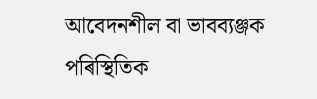আবেদনশীল বা ভাবব্যঞ্জক পৰিস্থিতিক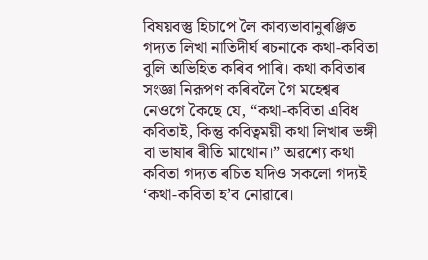বিষয়বস্তু হিচাপে লৈ কাব্যভাবানুৰঞ্জিত গদ্যত লিখা নাতিদীর্ঘ ৰচনাকে কথা-কবিতা বুলি অভিহিত কৰিব পাৰি। কথা কবিতাৰ সংজ্ঞা নিরূপণ কৰিবলৈ গৈ মহেশ্বৰ নেওগে কৈছে যে, “কথা-কবিতা এবিধ কবিতাই, কিন্তু কবিত্বময়ী কথা লিখাৰ ভঙ্গী বা ভাষাৰ ৰীতি মাথোন।” অৱশ্যে কথা কবিতা গদ্যত ৰচিত যদিও সকলো গদ্যই ‘কথা-কবিতা হ’ব নোৱাৰে।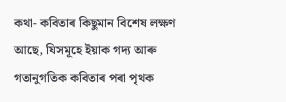কথা- কবিতাৰ কিছুমান বিশেষ লক্ষণ আছে, যিসমূহে ইয়াক গদ্য আৰু গতানুগতিক কবিতাৰ পৰা পৃথক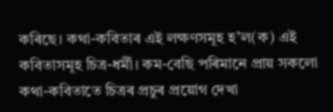কৰিছে। কথা-কবিতাৰ এই লক্ষণসমূহ হ’ল(ক) এই কবিতাসমূহ চিত্র-ধর্মী। কম-বেছি পৰিমানে প্রায় সকলো কথা-কবিতাতে চিত্ৰৰ প্ৰচুৰ প্রয়োগ দেখা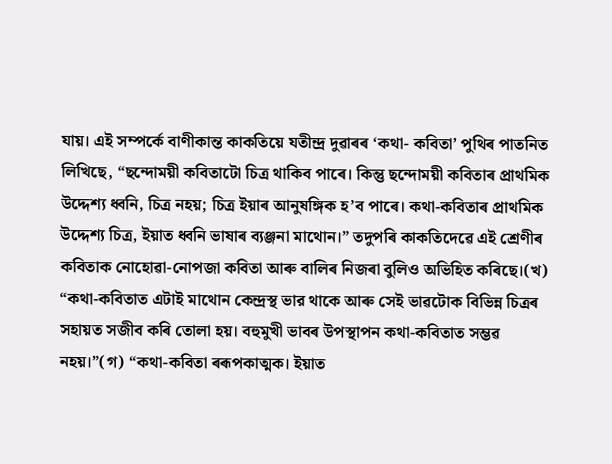যায়। এই সম্পর্কে বাণীকান্ত কাকতিয়ে যতীন্দ্ৰ দুৱাৰৰ ‘কথা- কবিতা’ পুথিৰ পাতনিত লিখিছে, “ছন্দোময়ী কবিতাটো চিত্র থাকিব পাৰে। কিন্তু ছন্দোময়ী কবিতাৰ প্ৰাথমিক উদ্দেশ্য ধ্বনি, চিত্ৰ নহয়; চিত্ৰ ইয়াৰ আনুষঙ্গিক হ’ব পাৰে। কথা-কবিতাৰ প্ৰাথমিক উদ্দেশ্য চিত্র, ইয়াত ধ্বনি ভাষাৰ ব্যঞ্জনা মাথোন।” তদুপৰি কাকতিদেৱে এই শ্ৰেণীৰ কবিতাক নোহোৱা-নোপজা কবিতা আৰু বালিৰ নিজৰা বুলিও অভিহিত কৰিছে।(খ) “কথা-কবিতাত এটাই মাথোন কেন্দ্রস্থ ভার থাকে আৰু সেই ভাৱটোক বিভিন্ন চিত্ৰৰ সহায়ত সজীব কৰি তোলা হয়। বহুমুখী ভাবৰ উপস্থাপন কথা-কবিতাত সম্ভৱ নহয়।”(গ) “কথা-কবিতা ৰৰূপকাত্মক। ইয়াত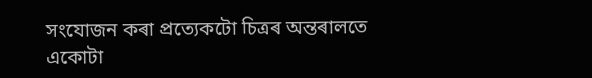সংযোজন কৰা প্ৰত্যেকটো চিত্ৰৰ অন্তৰালতে একোটা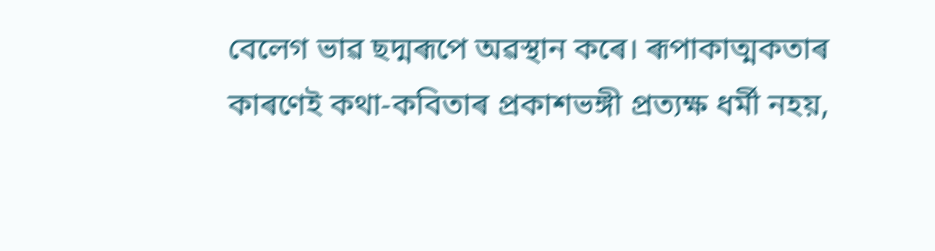বেলেগ ভাৱ ছদ্মৰূপে অৱস্থান কৰে। ৰূপাকাত্মকতাৰ কাৰণেই কথা-কবিতাৰ প্রকাশভঙ্গী প্রত্যক্ষ ধর্মী নহয়,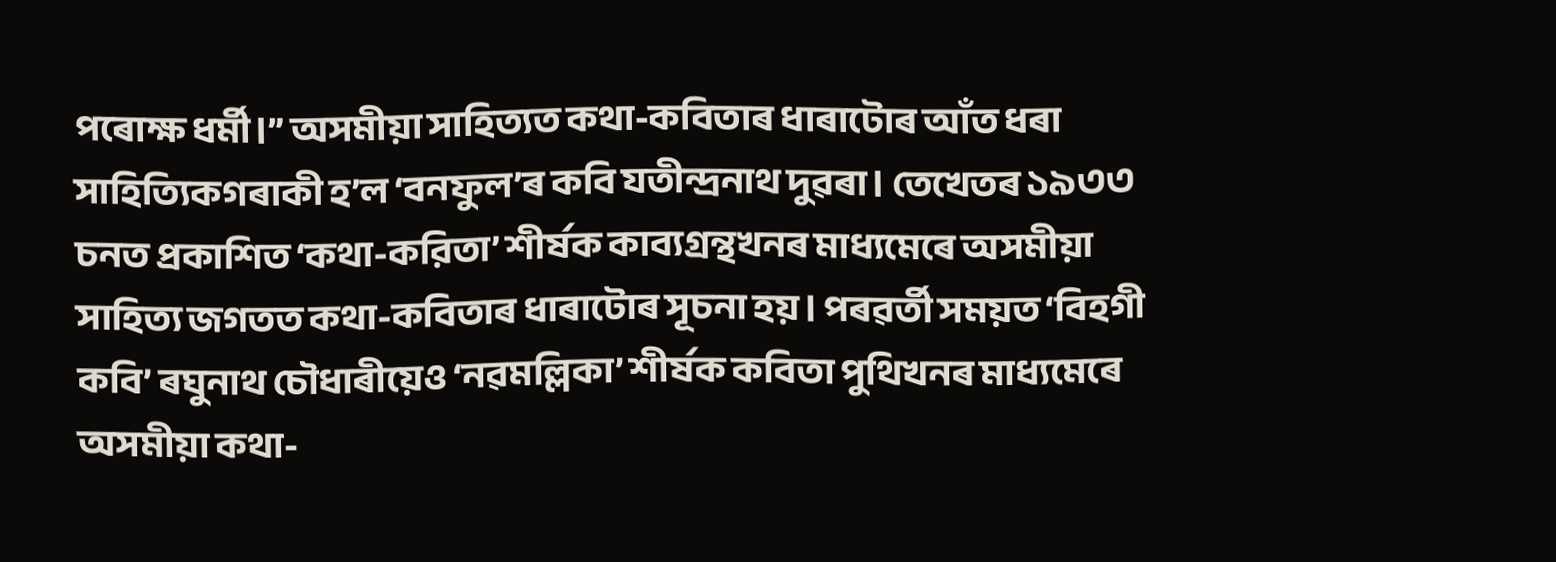পৰোক্ষ ধর্মী।” অসমীয়া সাহিত্যত কথা-কবিতাৰ ধাৰাটোৰ আঁত ধৰা সাহিত্যিকগৰাকী হ’ল ‘বনফুল’ৰ কবি যতীন্দ্রনাথ দুৱৰা। তেখেতৰ ১৯৩৩ চনত প্রকাশিত ‘কথা-করিতা’ শীর্ষক কাব্যগ্রন্থখনৰ মাধ্যমেৰে অসমীয়া সাহিত্য জগতত কথা-কবিতাৰ ধাৰাটোৰ সূচনা হয়। পৰৱৰ্তী সময়ত ‘বিহগী কবি’ ৰঘুনাথ চৌধাৰীয়েও ‘নৱমল্লিকা’ শীর্ষক কবিতা পুথিখনৰ মাধ্যমেৰে অসমীয়া কথা-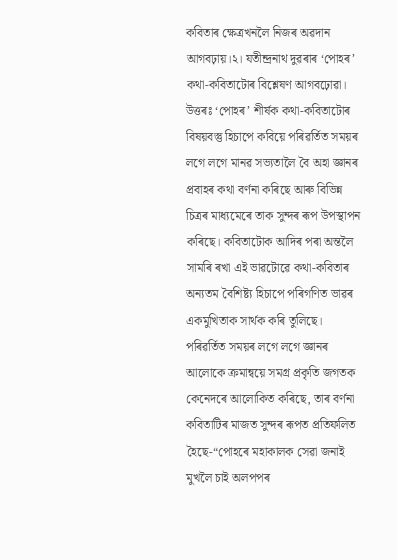কবিতাৰ ক্ষেত্ৰখনলৈ নিজৰ অৱদান আগবঢ়ায়।২। যতীন্দ্ৰনাথ দুৱৰাৰ ‘পোহৰ’ কথা-কবিতাটোৰ বিশ্লেষণ আগবঢ়োৱা।
উত্তৰঃ ‘পোহৰ’ শীর্ষক কথা-কবিতাটোৰ বিষয়বস্তু হিচাপে কবিয়ে পৰিৱৰ্তিত সময়ৰ লগে লগে মানৱ সভ্যতালৈ বৈ অহা জ্ঞানৰ প্ৰবাহৰ কথা বৰ্ণনা কৰিছে আৰু বিভিন্ন চিত্ৰৰ মাধ্যমেৰে তাক সুন্দৰ ৰূপ উপস্থাপন কৰিছে। কবিতাটোক আদিৰ পৰা অন্তলৈ সামৰি ৰখা এই ভাৱটোৱে কথা-কবিতাৰ অন্যতম বৈশিষ্ট্য হিচাপে পৰিগণিত ভাৱৰ একমুখিতাক সার্থক কৰি তুলিছে। পৰিৱৰ্তিত সময়ৰ লগে লগে জ্ঞানৰ আলোকে ক্রমান্বয়ে সমগ্র প্রকৃতি জগতক কেনেদৰে আলোকিত কৰিছে, তাৰ বৰ্ণনা কবিতাটিৰ মাজত সুন্দৰ ৰূপত প্ৰতিফলিত হৈছে-“পোহৰে মহাকালক সেৱা জনাই মুখলৈ চাই অলপপৰ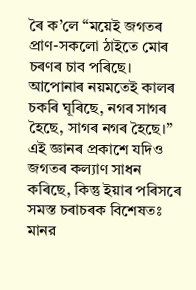ৰৈ ক’লে “ময়েই জগতৰ প্ৰাণ-সকলো ঠাইতে মোৰ চৰণৰ চাব পৰিছে। আপোনাৰ নয়মতেই কালৰ চকৰি ঘূৰিছে, নগৰ সাগৰ হৈছে, সাগৰ নগৰ হৈছে।” এই জ্ঞানৰ প্রকাশে যদিও জগতৰ কল্যাণ সাধন কৰিছে, কিন্তু ইয়াৰ পৰিসৰে সমস্ত চৰাচৰক বিশেষতঃ মানর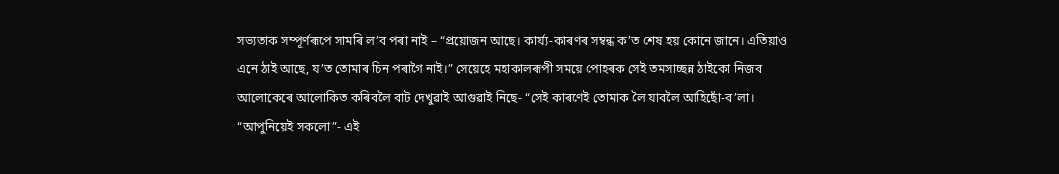সভ্যতাক সম্পূৰ্ণৰূপে সামৰি ল’ব পৰা নাই – “প্রয়োজন আছে। কাৰ্য্য-কাৰণৰ সম্বন্ধ ক’ত শেষ হয় কোনে জানে। এতিয়াও এনে ঠাই আছে, য’ত তোমাৰ চিন পৰাগৈ নাই।” সেয়েহে মহাকালৰূপী সময়ে পোহৰক সেই তমসাচ্ছন্ন ঠাইকো নিজব আলোকেৰে আলোকিত কৰিবলৈ বাট দেখুৱাই আগুৱাই নিছে- “সেই কাৰণেই তোমাক লৈ যাবলৈ আহিছোঁ-ব’লা। “আপুনিয়েই সকলো”- এই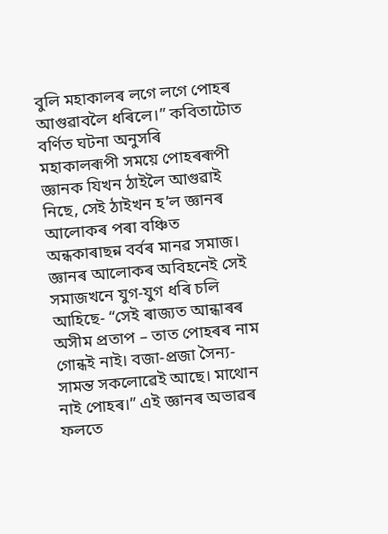বুলি মহাকালৰ লগে লগে পোহৰ আগুৱাবলৈ ধৰিলে।” কবিতাটোত বর্ণিত ঘটনা অনুসৰি মহাকালৰূপী সময়ে পোহৰৰূপী জ্ঞানক যিখন ঠাইলৈ আগুৱাই নিছে, সেই ঠাইখন হ’ল জ্ঞানৰ আলোকৰ পৰা বঞ্চিত অন্ধকাৰাছন্ন বৰ্বৰ মানৱ সমাজ। জ্ঞানৰ আলোকৰ অবিহনেই সেই সমাজখনে যুগ-যুগ ধৰি চলি আহিছে- “সেই ৰাজ্যত আন্ধাৰৰ অসীম প্রতাপ – তাত পোহৰৰ নাম গোন্ধই নাই। বজা-প্রজা সৈন্য-সামন্ত সকলোৱেই আছে। মাথোন নাই পোহৰ।” এই জ্ঞানৰ অভাৱৰ ফলতে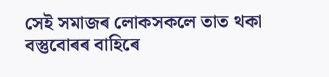সেই সমাজৰ লোকসকলে তাত থকা বস্তুবোৰৰ বাহিৰে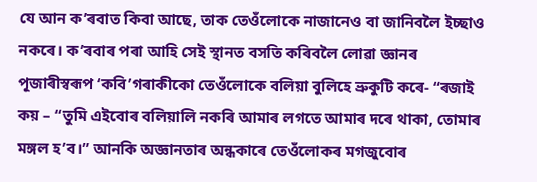যে আন ক’ৰবাত কিবা আছে, তাক তেওঁলোকে নাজানেও বা জানিবলৈ ইচ্ছাও নকৰে। ক’ৰবাৰ পৰা আহি সেই স্থানত বসতি কৰিবলৈ লোৱা জ্ঞানৰ পূজাৰীস্বৰূপ ‘কবি’গৰাকীকো তেওঁলোকে বলিয়া বুলিহে ভ্রুকুটি কৰে- “ৰজাই কয় – “তুমি এইবোৰ বলিয়ালি নকৰি আমাৰ লগতে আমাৰ দৰে থাকা, তোমাৰ মঙ্গল হ’ব।” আনকি অজ্ঞানতাৰ অন্ধকাৰে তেওঁলোকৰ মগজুবোৰ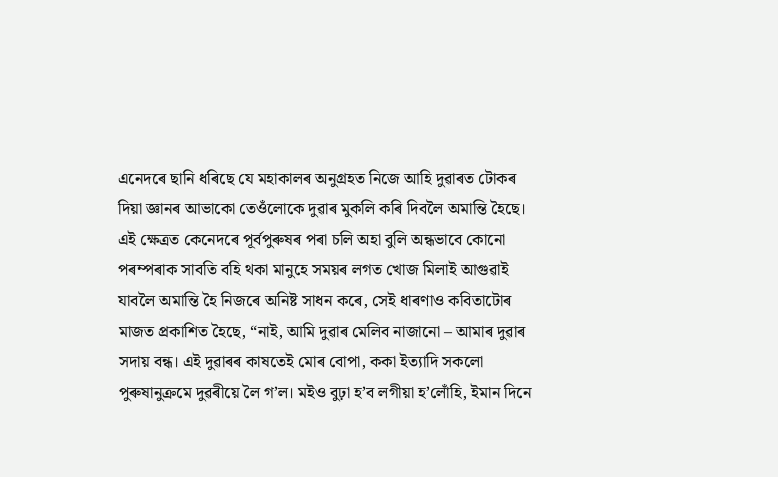এনেদৰে ছানি ধৰিছে যে মহাকালৰ অনুগ্ৰহত নিজে আহি দুৱাৰত টোকৰ দিয়া জ্ঞানৰ আভাকো তেওঁলোকে দুৱাৰ মুকলি কৰি দিবলৈ অমান্তি হৈছে। এই ক্ষেত্রত কেনেদৰে পূৰ্বপুৰুষৰ পৰা চলি অহা বুলি অন্ধভাবে কোনো পৰম্পৰাক সাবতি বহি থকা মানুহে সময়ৰ লগত খোজ মিলাই আগুৱাই যাবলৈ অমান্তি হৈ নিজৰে অনিষ্ট সাধন কৰে, সেই ধাৰণাও কবিতাটোৰ মাজত প্রকাশিত হৈছে, “নাই, আমি দুৱাৰ মেলিব নাজানো – আমাৰ দুৱাৰ সদায় বন্ধ। এই দুৱাৰৰ কাষতেই মোৰ বোপা, ককা ইত্যাদি সকলো পুৰুষানুক্রমে দুৱৰীয়ে লৈ গ’ল। মইও বুঢ়া হ’ব লগীয়া হ’লোঁহি, ইমান দিনে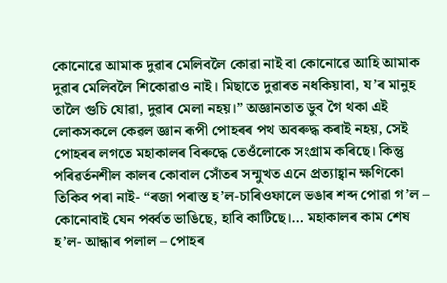কোনোৱে আমাক দুৱাৰ মেলিবলৈ কোৱা নাই বা কোনোৱে আহি আমাক দুৱাৰ মেলিবলৈ শিকোৱাও নাই। মিছাতে দুৱাৰত নধকিয়াবা, য’ৰ মানুহ তালৈ গুচি যোৱা, দুৱাৰ মেলা নহয়।” অজ্ঞানতাত ডুব গৈ থকা এই লোকসকলে কেৱল জ্ঞান ৰূপী পোহৰৰ পথ অবৰুদ্ধ কৰাই নহয়, সেই পোহৰৰ লগতে মহাকালৰ বিৰুদ্ধে তেওঁলোকে সংগ্রাম কৰিছে। কিন্তু পৰিৱৰ্তনশীল কালৰ কোবাল সোঁতৰ সন্মুখত এনে প্রত্যাহ্বান ক্ষণিকো তিকিব পৰা নাই- “ৰজা পৰাস্ত হ’ল-চাৰিওফালে ভঙাৰ শব্দ পোৱা গ’ল – কোনোবাই যেন পর্ব্বত ভাঙিছে, হাবি কাটিছে।… মহাকালৰ কাম শেষ হ’ল- আন্ধাৰ পলাল – পোহৰ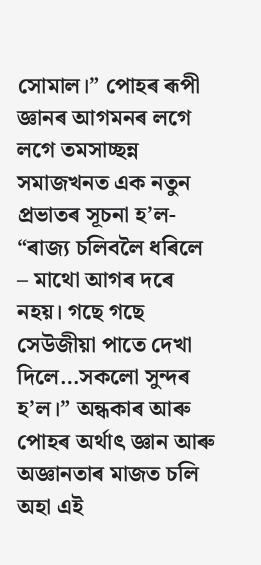সোমাল।” পোহৰ ৰূপী জ্ঞানৰ আগমনৰ লগে লগে তমসাচ্ছন্ন সমাজখনত এক নতুন প্রভাতৰ সূচনা হ’ল- “ৰাজ্য চলিবলৈ ধৰিলে – মাথো আগৰ দৰে নহয়। গছে গছে সেউজীয়া পাতে দেখা দিলে…সকলো সুন্দৰ হ’ল।” অন্ধকাৰ আৰু পোহৰ অৰ্থাৎ জ্ঞান আৰু অজ্ঞানতাৰ মাজত চলি অহা এই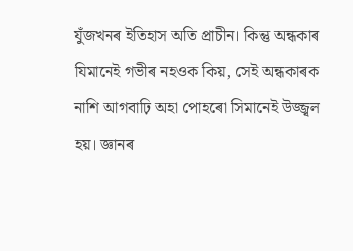যুঁজখনৰ ইতিহাস অতি প্রাচীন। কিন্তু অন্ধকাৰ যিমানেই গভীৰ নহওক কিয়, সেই অন্ধকাৰক নাশি আগবাঢ়ি অহা পোহৰো সিমানেই উজ্জ্বল হয়। জ্ঞানৰ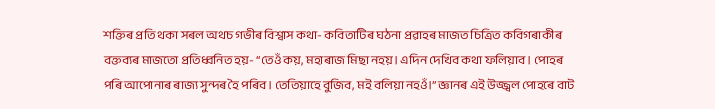শক্তিৰ প্ৰতি থকা সৰল অথচ গভীৰ বিশ্বাস কথা- কবিতাটিৰ ঘঠনা প্ৰৱাহৰ মাজত চিত্রিত কবিগৰাকীৰ বক্তব্যৰ মাজতো প্রতিধ্বনিত হয়- “তেওঁ কয়, মহাৰাজ মিছা নহয়। এদিন দেখিব কথা ফলিয়াব। পোহৰ পৰি আপোনাৰ ৰাজ্য সুন্দৰ হৈ পৰিব। তেতিয়াহে বুজিব, মই বলিয়া নহওঁ।” জ্ঞানৰ এই উজ্জ্বল পোহৰে বাট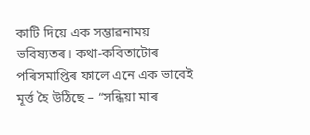কাটি দিয়ে এক সম্ভাৱনাময় ভবিষ্যতৰ। কথা-কবিতাটোৰ পৰিসমাপ্তিৰ ফালে এনে এক ভাবেই মূৰ্ত্ত হৈ উঠিছে – “সন্ধিয়া মাৰ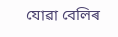যোৱা বেলিৰ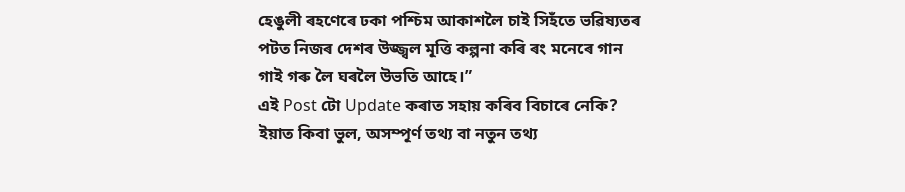হেঙুলী ৰহণেৰে ঢকা পশ্চিম আকাশলৈ চাই সিহঁতে ভৱিষ্যতৰ পটত নিজৰ দেশৰ উজ্জ্বল মূত্তি কল্পনা কৰি ৰং মনেৰে গান গাই গৰু লৈ ঘৰলৈ উভতি আহে।”
এই Post টো Update কৰাত সহায় কৰিব বিচাৰে নেকি?
ইয়াত কিবা ভুল, অসম্পূৰ্ণ তথ্য বা নতুন তথ্য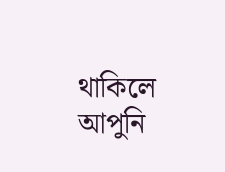থাকিলে আপুনি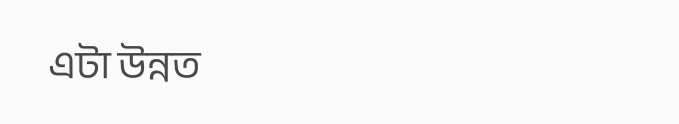এটা উন্নত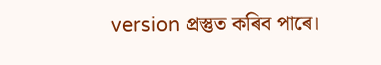version প্ৰস্তুত কৰিব পাৰে।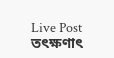Live Post তৎক্ষণাৎ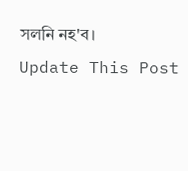সলনি নহ'ব।
Update This Post